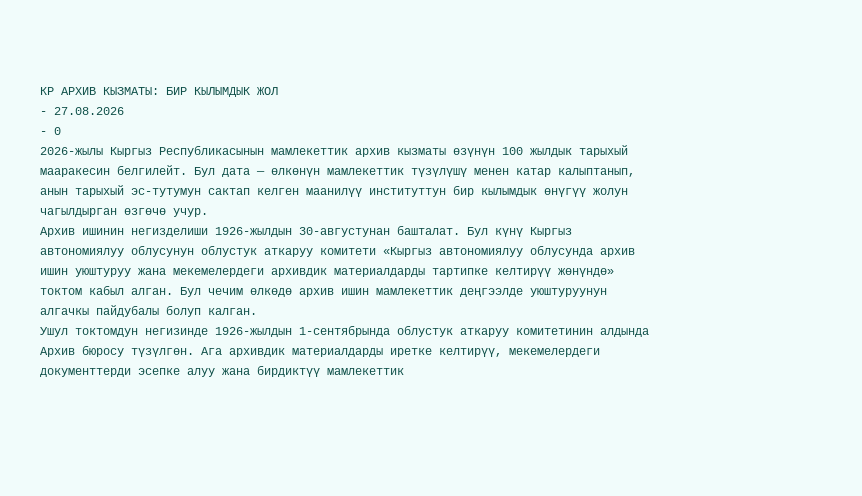КР АРХИВ КЫЗМАТЫ: БИР КЫЛЫМДЫК ЖОЛ
- 27.08.2026
- 0
2026-жылы Кыргыз Республикасынын мамлекеттик архив кызматы өзүнүн 100 жылдык тарыхый мааракесин белгилейт. Бул дата — өлкөнүн мамлекеттик түзүлүшү менен катар калыптанып, анын тарыхый эс-тутумун сактап келген маанилүү институттун бир кылымдык өнүгүү жолун чагылдырган өзгөчө учур.
Архив ишинин негизделиши 1926-жылдын 30-августунан башталат. Бул күнү Кыргыз автономиялуу облусунун облустук аткаруу комитети «Кыргыз автономиялуу облусунда архив ишин уюштуруу жана мекемелердеги архивдик материалдарды тартипке келтирүү жөнүндө» токтом кабыл алган. Бул чечим өлкөдө архив ишин мамлекеттик деңгээлде уюштуруунун алгачкы пайдубалы болуп калган.
Ушул токтомдун негизинде 1926-жылдын 1-сентябрында облустук аткаруу комитетинин алдында Архив бюросу түзүлгөн. Ага архивдик материалдарды иретке келтирүү, мекемелердеги документтерди эсепке алуу жана бирдиктүү мамлекеттик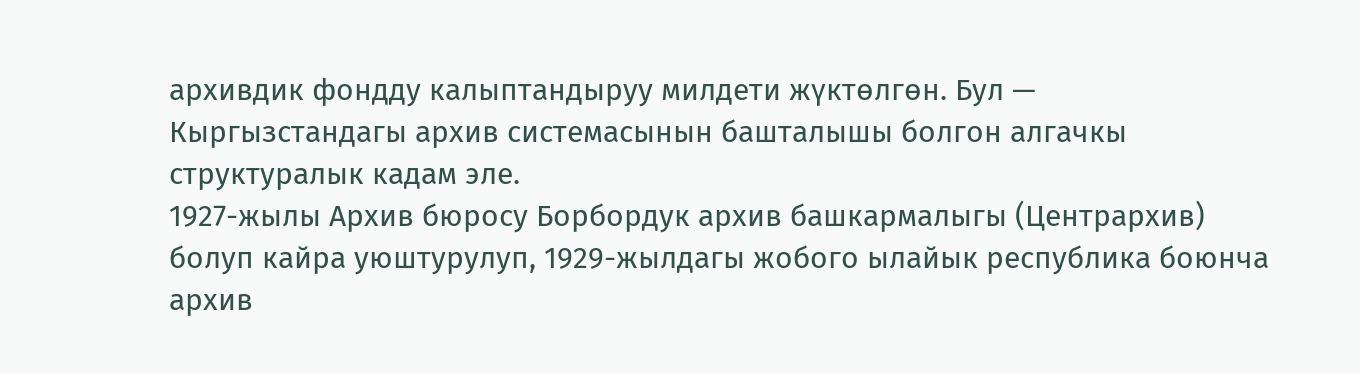архивдик фондду калыптандыруу милдети жүктөлгөн. Бул — Кыргызстандагы архив системасынын башталышы болгон алгачкы структуралык кадам эле.
1927-жылы Архив бюросу Борбордук архив башкармалыгы (Центрархив) болуп кайра уюштурулуп, 1929-жылдагы жобого ылайык республика боюнча архив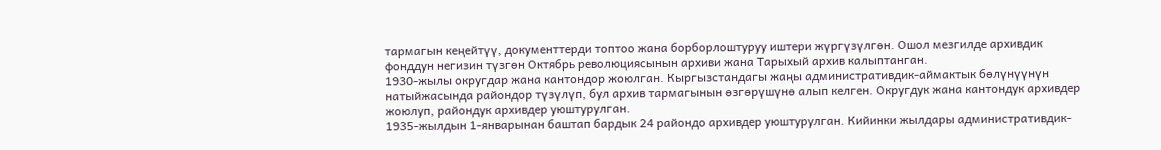тармагын кеңейтүү, документтерди топтоо жана борборлоштуруу иштери жүргүзүлгөн. Ошол мезгилде архивдик фонддун негизин түзгөн Октябрь революциясынын архиви жана Тарыхый архив калыптанган.
1930-жылы округдар жана кантондор жоюлган. Кыргызстандагы жаңы административдик-аймактык бөлүнүүнүн натыйжасында райондор түзүлүп, бул архив тармагынын өзгөрүшүнө алып келген. Округдук жана кантондук архивдер жоюлуп, райондук архивдер уюштурулган.
1935-жылдын 1-январынан баштап бардык 24 райондо архивдер уюштурулган. Кийинки жылдары административдик-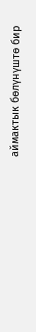аймактык бөлүнүштө бир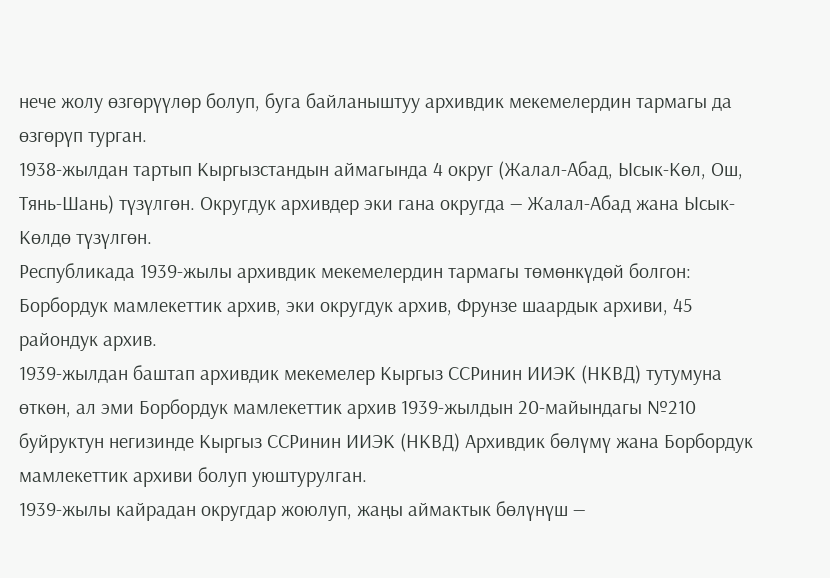нече жолу өзгөрүүлөр болуп, буга байланыштуу архивдик мекемелердин тармагы да өзгөрүп турган.
1938-жылдан тартып Кыргызстандын аймагында 4 округ (Жалал-Абад, Ысык-Көл, Ош, Тянь-Шань) түзүлгөн. Округдук архивдер эки гана округда — Жалал-Абад жана Ысык-Көлдө түзүлгөн.
Республикада 1939-жылы архивдик мекемелердин тармагы төмөнкүдөй болгон: Борбордук мамлекеттик архив, эки округдук архив, Фрунзе шаардык архиви, 45 райондук архив.
1939-жылдан баштап архивдик мекемелер Кыргыз ССРинин ИИЭК (НКВД) тутумуна өткөн, ал эми Борбордук мамлекеттик архив 1939-жылдын 20-майындагы №210 буйруктун негизинде Кыргыз ССРинин ИИЭК (НКВД) Архивдик бөлүмү жана Борбордук мамлекеттик архиви болуп уюштурулган.
1939-жылы кайрадан округдар жоюлуп, жаңы аймактык бөлүнүш —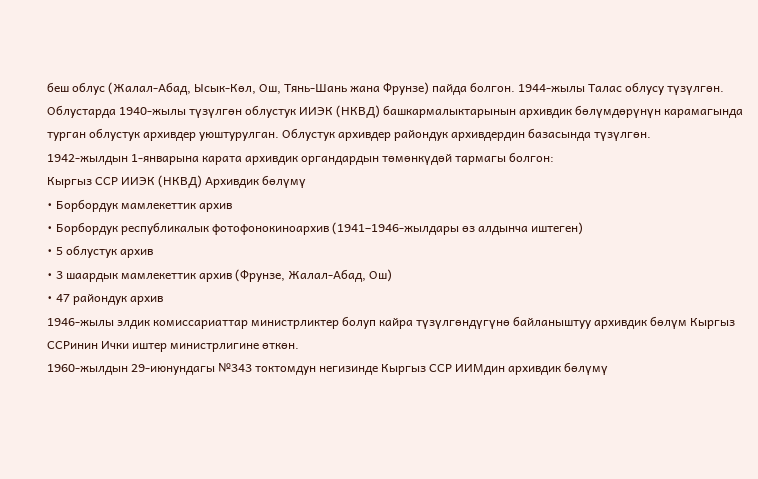беш облус (Жалал-Абад, Ысык-Көл, Ош, Тянь-Шань жана Фрунзе) пайда болгон. 1944-жылы Талас облусу түзүлгөн.
Облустарда 1940-жылы түзүлгөн облустук ИИЭК (НКВД) башкармалыктарынын архивдик бөлүмдөрүнүн карамагында турган облустук архивдер уюштурулган. Облустук архивдер райондук архивдердин базасында түзүлгөн.
1942-жылдын 1-январына карата архивдик органдардын төмөнкүдөй тармагы болгон:
Кыргыз ССР ИИЭК (НКВД) Архивдик бөлүмү
• Борбордук мамлекеттик архив
• Борбордук республикалык фотофонокиноархив (1941–1946-жылдары өз алдынча иштеген)
• 5 облустук архив
• 3 шаардык мамлекеттик архив (Фрунзе, Жалал-Абад, Ош)
• 47 райондук архив
1946-жылы элдик комиссариаттар министрликтер болуп кайра түзүлгөндүгүнө байланыштуу архивдик бөлүм Кыргыз ССРинин Ички иштер министрлигине өткөн.
1960-жылдын 29-июнундагы №343 токтомдун негизинде Кыргыз ССР ИИМдин архивдик бөлүмү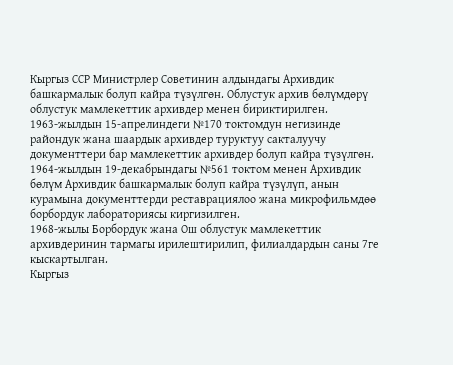Кыргыз ССР Министрлер Советинин алдындагы Архивдик башкармалык болуп кайра түзүлгөн. Облустук архив бөлүмдөрү облустук мамлекеттик архивдер менен бириктирилген.
1963-жылдын 15-апрелиндеги №170 токтомдун негизинде райондук жана шаардык архивдер туруктуу сакталуучу документтери бар мамлекеттик архивдер болуп кайра түзүлгөн.
1964-жылдын 19-декабрындагы №561 токтом менен Архивдик бөлүм Архивдик башкармалык болуп кайра түзүлүп, анын курамына документтерди реставрациялоо жана микрофильмдөө борбордук лабораториясы киргизилген.
1968-жылы Борбордук жана Ош облустук мамлекеттик архивдеринин тармагы ирилештирилип, филиалдардын саны 7ге кыскартылган.
Кыргыз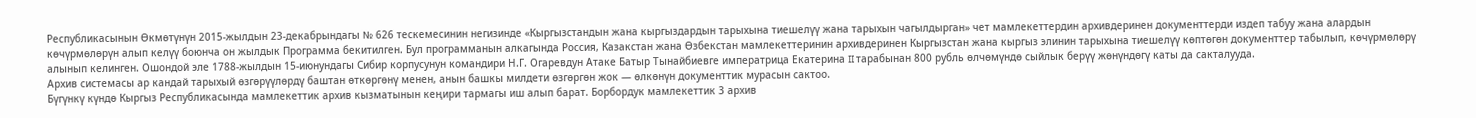Республикасынын Өкмөтүнүн 2015-жылдын 23-декабрындагы № 626 тескемесинин негизинде «Кыргызстандын жана кыргыздардын тарыхына тиешелүү жана тарыхын чагылдырган» чет мамлекеттердин архивдеринен документтерди издеп табуу жана алардын көчүрмөлөрүн алып келүү боюнча он жылдык Программа бекитилген. Бул программанын алкагында Россия, Казакстан жана Өзбекстан мамлекеттеринин архивдеринен Кыргызстан жана кыргыз элинин тарыхына тиешелүү көптөгөн документтер табылып, көчүрмөлөрү алынып келинген. Ошондой эле 1788-жылдын 15-июнундагы Сибир корпусунун командири Н.Г. Огаревдун Атаке Батыр Тынайбиевге императрица Екатерина II тарабынан 800 рубль өлчөмүндө сыйлык берүү жөнүндөгү каты да сакталууда.
Архив системасы ар кандай тарыхый өзгөрүүлөрдү баштан өткөргөнү менен, анын башкы милдети өзгөргөн жок — өлкөнүн документтик мурасын сактоо.
Бүгүнкү күндө Кыргыз Республикасында мамлекеттик архив кызматынын кеңири тармагы иш алып барат. Борбордук мамлекеттик 3 архив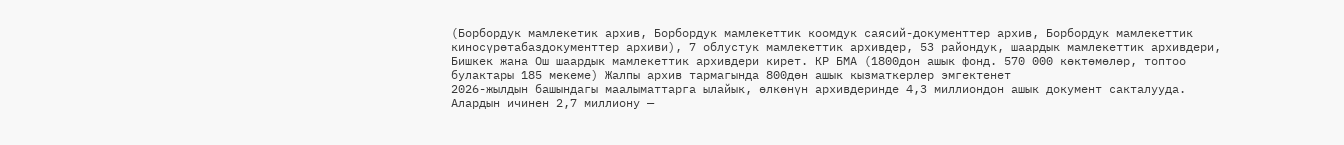(Борбордук мамлекетик архив, Борбордук мамлекеттик коомдук саясий-документтер архив, Борбордук мамлекеттик киносүрөтабаздокументтер архиви), 7 облустук мамлекеттик архивдер, 53 райондук, шаардык мамлекеттик архивдери, Бишкек жана Ош шаардык мамлекеттик архивдери кирет. КР БМА (1800дон ашык фонд. 570 000 көктөмөлөр, топтоо булактары 185 мекеме) Жалпы архив тармагында 800дөн ашык кызматкерлер эмгектенет
2026-жылдын башындагы маалыматтарга ылайык, өлкөнүн архивдеринде 4,3 миллиондон ашык документ сакталууда. Алардын ичинен 2,7 миллиону —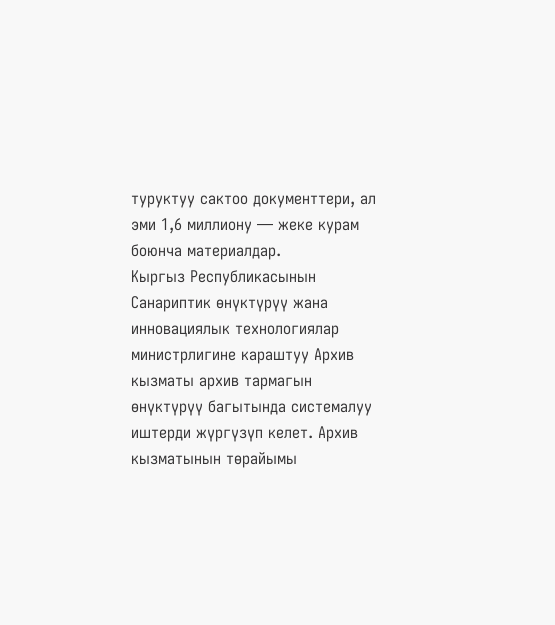туруктуу сактоо документтери, ал эми 1,6 миллиону — жеке курам боюнча материалдар.
Кыргыз Республикасынын Санариптик өнүктүрүү жана инновациялык технологиялар министрлигине караштуу Архив кызматы архив тармагын өнүктүрүү багытында системалуу иштерди жүргүзүп келет. Архив кызматынын төрайымы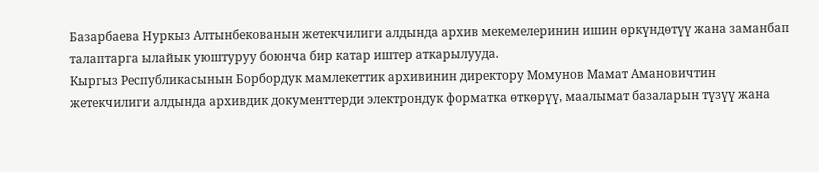Базарбаева Нуркыз Алтынбекованын жетекчилиги алдында архив мекемелеринин ишин өркүндөтүү жана заманбап талаптарга ылайык уюштуруу боюнча бир катар иштер аткарылууда.
Кыргыз Республикасынын Борбордук мамлекеттик архивинин директору Момунов Мамат Амановичтин жетекчилиги алдында архивдик документтерди электрондук форматка өткөрүү, маалымат базаларын түзүү жана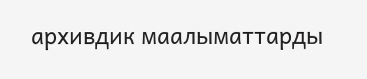архивдик маалыматтарды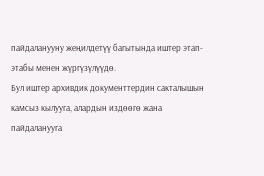пайдаланууну жеңилдетүү багытында иштер этап-этабы менен жүргүзүлүүдө.
Бул иштер архивдик документтердин сакталышын камсыз кылууга, алардын издөөгө жана пайдаланууга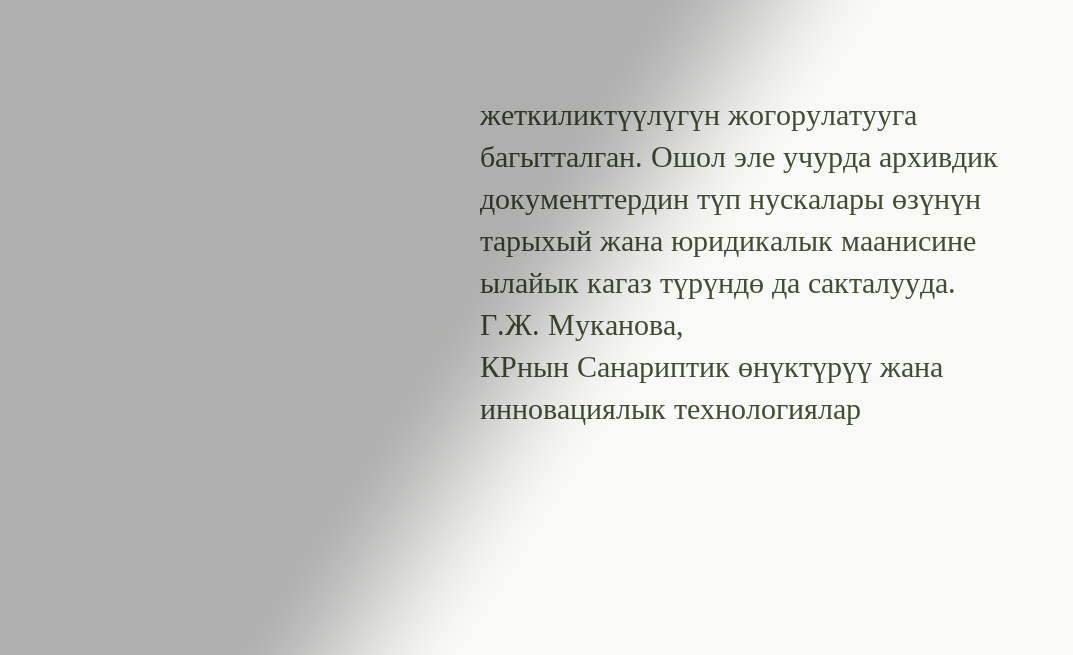жеткиликтүүлүгүн жогорулатууга багытталган. Ошол эле учурда архивдик документтердин түп нускалары өзүнүн тарыхый жана юридикалык маанисине ылайык кагаз түрүндө да сакталууда.
Г.Ж. Муканова,
КРнын Санариптик өнүктүрүү жана инновациялык технологиялар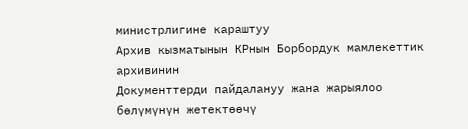министрлигине караштуу
Архив кызматынын КРнын Борбордук мамлекеттик архивинин
Документтерди пайдалануу жана жарыялоо бөлүмүнүн жетектөөчү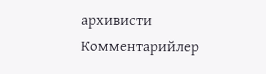архивисти
Комментарийлер